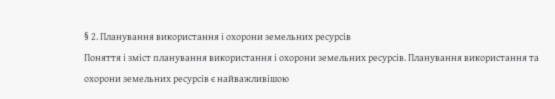§ 2. Планування використання і охорони земельних ресурсів
Поняття і зміст планування використання і охорони земельних ресурсів. Планування використання та охорони земельних ресурсів є найважливішою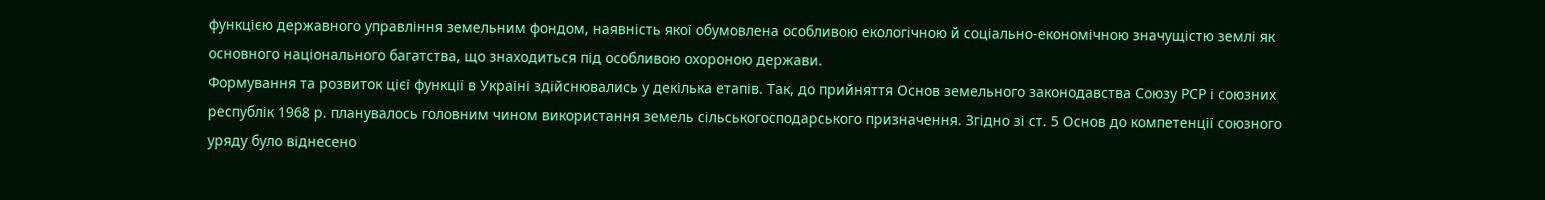функцією державного управління земельним фондом, наявність якої обумовлена особливою екологічною й соціально-економічною значущістю землі як основного національного багатства, що знаходиться під особливою охороною держави.
Формування та розвиток цієї функції в Україні здійснювались у декілька етапів. Так, до прийняття Основ земельного законодавства Союзу РСР і союзних республік 1968 р. планувалось головним чином використання земель сільськогосподарського призначення. Згідно зі ст. 5 Основ до компетенції союзного уряду було віднесено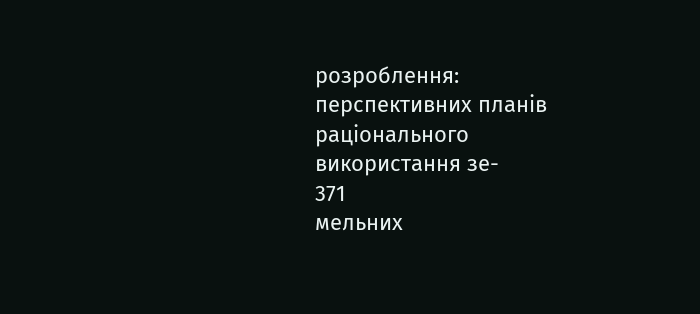розроблення: перспективних планів раціонального використання зе-
371
мельних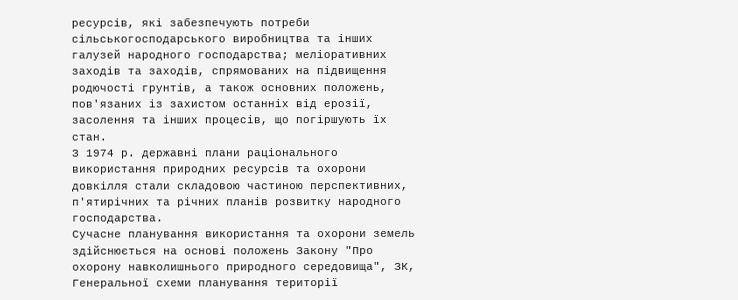ресурсів, які забезпечують потреби сільськогосподарського виробництва та інших галузей народного господарства; меліоративних заходів та заходів, спрямованих на підвищення родючості грунтів, а також основних положень, пов'язаних із захистом останніх від ерозії, засолення та інших процесів, що погіршують їх стан.
З 1974 р. державні плани раціонального використання природних ресурсів та охорони довкілля стали складовою частиною перспективних, п'ятирічних та річних планів розвитку народного господарства.
Сучасне планування використання та охорони земель здійснюється на основі положень Закону "Про охорону навколишнього природного середовища", ЗК, Генеральної схеми планування території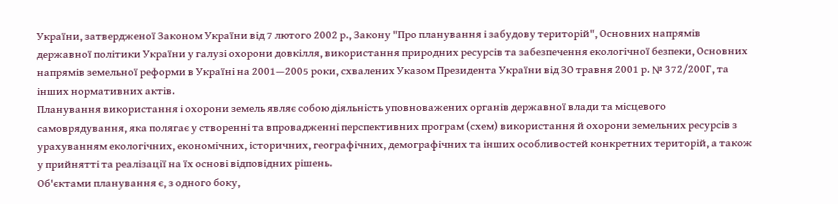України, затвердженої Законом України від 7 лютого 2002 р., Закону "Про планування і забудову територій", Основних напрямів державної політики України у галузі охорони довкілля, використання природних ресурсів та забезпечення екологічної безпеки, Основних напрямів земельної реформи в Україні на 2001—2005 роки, схвалених Указом Президента України від ЗО травня 2001 р. № 372/200Г, та інших нормативних актів.
Планування використання і охорони земель являє собою діяльність уповноважених органів державної влади та місцевого самоврядування, яка полягає у створенні та впровадженні перспективних програм (схем) використання й охорони земельних ресурсів з урахуванням екологічних, економічних, історичних, географічних, демографічних та інших особливостей конкретних територій, а також у прийнятті та реалізації на їх основі відповідних рішень.
Об'єктами планування є, з одного боку,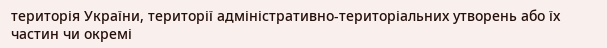територія України, території адміністративно-територіальних утворень або їх частин чи окремі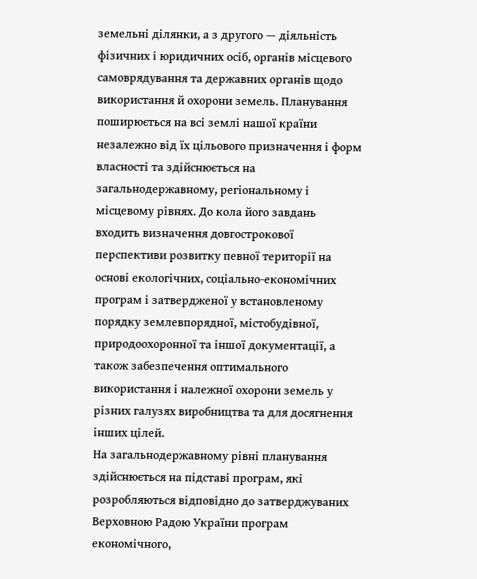земельні ділянки, а з другого — діяльність фізичних і юридичних осіб, органів місцевого самоврядування та державних органів щодо використання й охорони земель. Планування поширюється на всі землі нашої країни незалежно від їх цільового призначення і форм власності та здійснюється на загальнодержавному, регіональному і місцевому рівнях. До кола його завдань входить визначення довгострокової перспективи розвитку певної території на основі екологічних, соціально-економічних програм і затвердженої у встановленому порядку землевпорядної, містобудівної, природоохоронної та іншої документації, а також забезпечення оптимального використання і належної охорони земель у різних галузях виробництва та для досягнення інших цілей.
На загальнодержавному рівні планування здійснюється на підставі програм, які розробляються відповідно до затверджуваних Верховною Радою України програм економічного,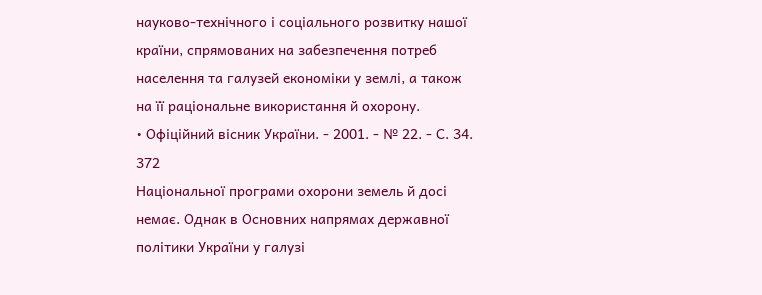науково-технічного і соціального розвитку нашої країни, спрямованих на забезпечення потреб населення та галузей економіки у землі, а також на її раціональне використання й охорону.
• Офіційний вісник України. - 2001. - № 22. - С. 34. 372
Національної програми охорони земель й досі немає. Однак в Основних напрямах державної політики України у галузі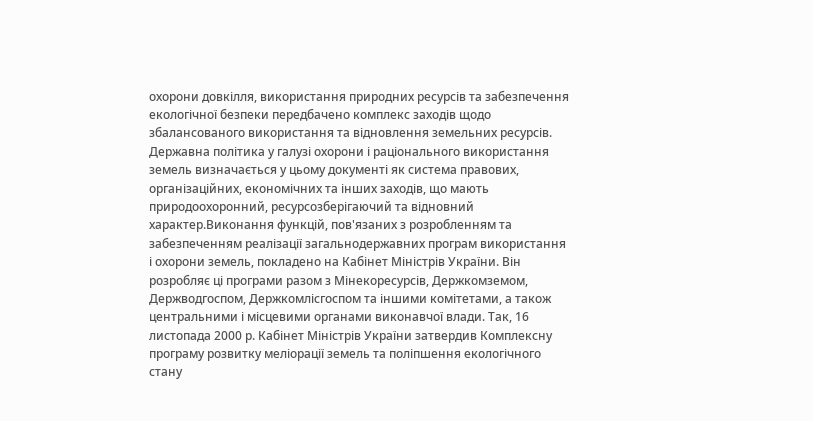охорони довкілля, використання природних ресурсів та забезпечення екологічної безпеки передбачено комплекс заходів щодо збалансованого використання та відновлення земельних ресурсів.
Державна політика у галузі охорони і раціонального використання земель визначається у цьому документі як система правових, організаційних, економічних та інших заходів, що мають природоохоронний, ресурсозберігаючий та відновний характер.Виконання функцій, пов'язаних з розробленням та забезпеченням реалізації загальнодержавних програм використання і охорони земель, покладено на Кабінет Міністрів України. Він розробляє ці програми разом з Мінекоресурсів, Держкомземом, Держводгоспом, Держкомлісгоспом та іншими комітетами, а також центральними і місцевими органами виконавчої влади. Так, 16 листопада 2000 р. Кабінет Міністрів України затвердив Комплексну програму розвитку меліорації земель та поліпшення екологічного стану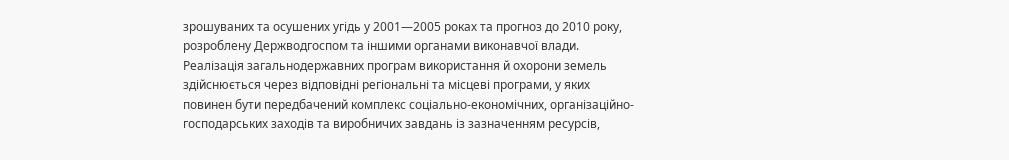зрошуваних та осушених угідь у 2001—2005 роках та прогноз до 2010 року, розроблену Держводгоспом та іншими органами виконавчої влади.
Реалізація загальнодержавних програм використання й охорони земель здійснюється через відповідні регіональні та місцеві програми, у яких повинен бути передбачений комплекс соціально-економічних, організаційно-господарських заходів та виробничих завдань із зазначенням ресурсів,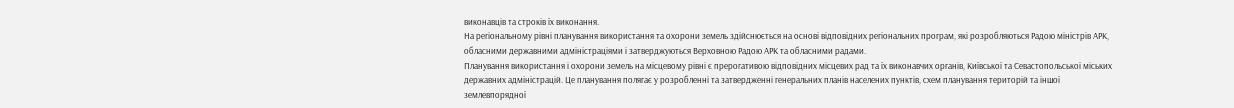виконавців та строків їх виконання.
На регіональному рівні планування використання та охорони земель здійснюється на основі відповідних регіональних програм, які розробляються Радою міністрів АРК, обласними державними адміністраціями і затверджуються Верховною Радою АРК та обласними радами.
Планування використання і охорони земель на місцевому рівні є прерогативою відповідних місцевих рад та їх виконавчих органів, Київської та Севастопольської міських державних адміністрацій. Це планування полягає у розробленні та затвердженні генеральних планів населених пунктів, схем планування територій та іншої землевпорядної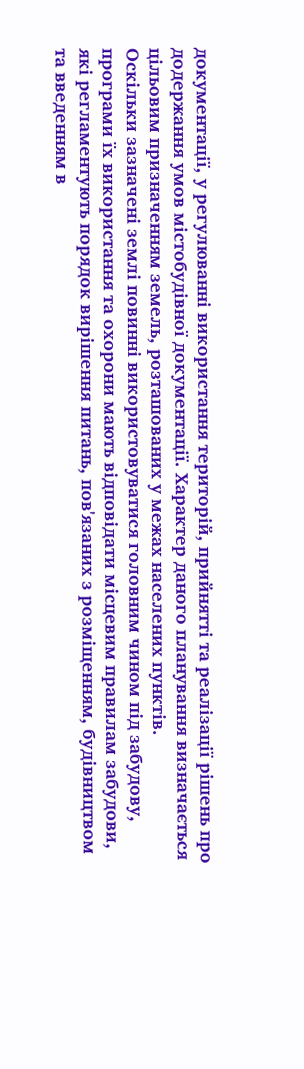документації, у регулюванні використання територій, прийнятті та реалізації рішень про додержання умов містобудівної документації. Характер даного планування визначається цільовим призначенням земель, розташованих у межах населених пунктів.
Оскільки зазначені землі повинні використовуватися головним чином під забудову, програми їх використання та охорони мають відповідати місцевим правилам забудови, які регламентують порядок вирішення питань, пов'язаних з розміщенням, будівництвом та введенням в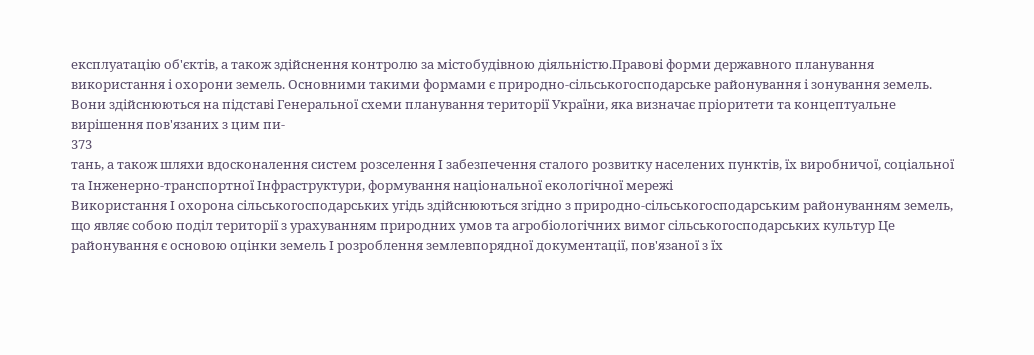експлуатацію об'єктів, а також здійснення контролю за містобудівною діяльністю.Правові форми державного планування використання і охорони земель. Основними такими формами є природно-сільськогосподарське районування і зонування земель. Вони здійснюються на підставі Генеральної схеми планування території України, яка визначає пріоритети та концептуальне вирішення пов'язаних з цим пи-
373
тань, а також шляхи вдосконалення систем розселення І забезпечення сталого розвитку населених пунктів, їх виробничої, соціальної та Інженерно-транспортної Інфраструктури, формування національної екологічної мережі
Використання І охорона сільськогосподарських угідь здійснюються згідно з природно-сільськогосподарським районуванням земель, що являє собою поділ території з урахуванням природних умов та агробіологічних вимог сільськогосподарських культур Це районування є основою оцінки земель І розроблення землевпорядної документації, пов'язаної з їх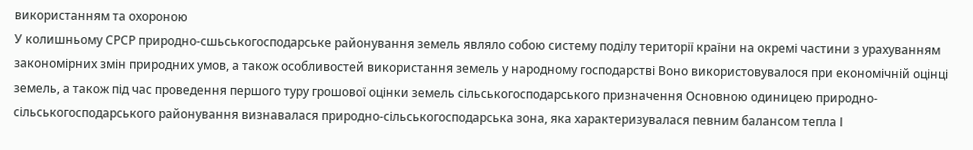використанням та охороною
У колишньому СРСР природно-сшьськогосподарське районування земель являло собою систему поділу території країни на окремі частини з урахуванням закономірних змін природних умов, а також особливостей використання земель у народному господарстві Воно використовувалося при економічній оцінці земель, а також під час проведення першого туру грошової оцінки земель сільськогосподарського призначення Основною одиницею природно-сільськогосподарського районування визнавалася природно-сільськогосподарська зона, яка характеризувалася певним балансом тепла І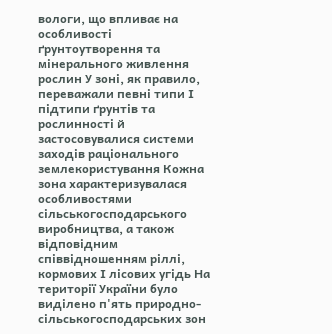вологи, що впливає на особливості ґрунтоутворення та мінерального живлення рослин У зоні, як правило, переважали певні типи І підтипи ґрунтів та рослинності й застосовувалися системи заходів раціонального землекористування Кожна зона характеризувалася особливостями сільськогосподарського виробництва, а також відповідним співвідношенням ріллі, кормових І лісових угідь На території України було виділено п'ять природно-сільськогосподарських зон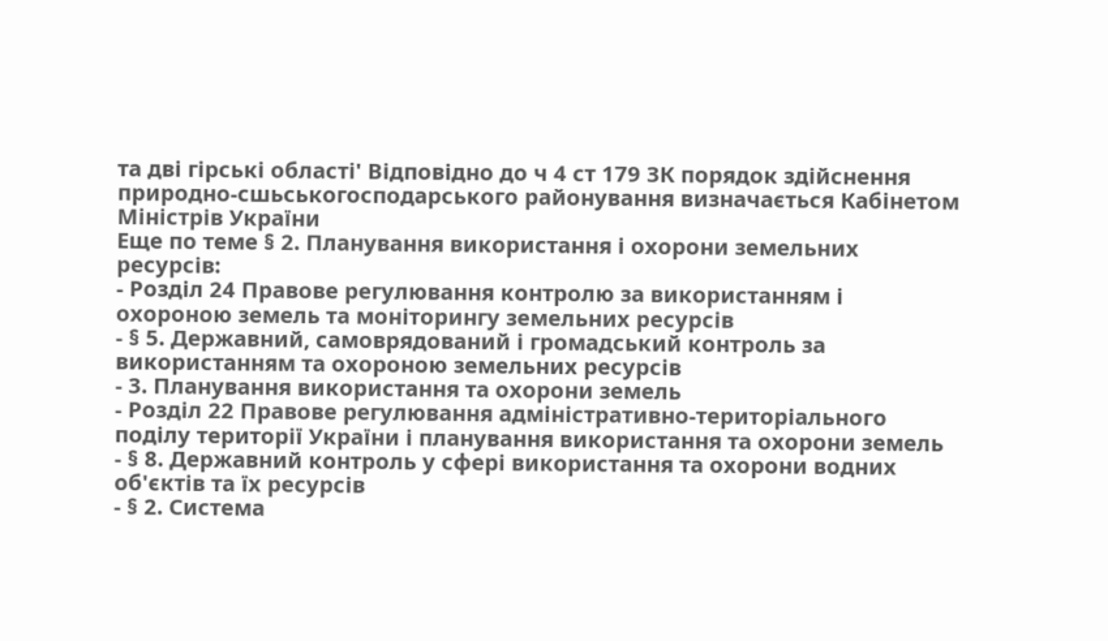та дві гірські області' Відповідно до ч 4 ст 179 ЗК порядок здійснення природно-сшьськогосподарського районування визначається Кабінетом Міністрів України
Еще по теме § 2. Планування використання і охорони земельних ресурсів:
- Розділ 24 Правове регулювання контролю за використанням і охороною земель та моніторингу земельних ресурсів
- § 5. Державний, самоврядований і громадський контроль за використанням та охороною земельних ресурсів
- 3. Планування використання та охорони земель
- Розділ 22 Правове регулювання адміністративно-територіального поділу території України і планування використання та охорони земель
- § 8. Державний контроль у сфері використання та охорони водних об'єктів та їх ресурсів
- § 2. Система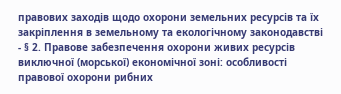правових заходів щодо охорони земельних ресурсів та їх закріплення в земельному та екологічному законодавстві
- § 2. Правове забезпечення охорони живих ресурсів виключної (морської) економічної зоні: особливості правової охорони рибних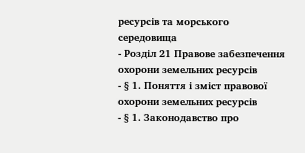ресурсів та морського середовища
- Розділ 21 Правове забезпечення охорони земельних ресурсів
- § 1. Поняття і зміст правової охорони земельних ресурсів
- § 1. Законодавство про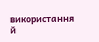використання й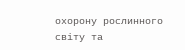охорону рослинного світу та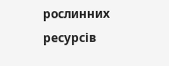рослинних ресурсів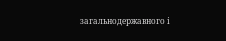загальнодержавного і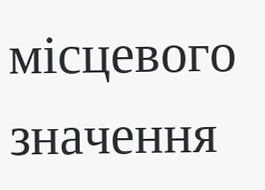місцевого значення